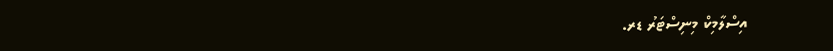އިސްލާމިކް މިނިސްޓަރު ޑރ.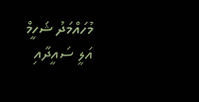މުހައްމަދު ޝަހީމް އަލީ ސައީދާއި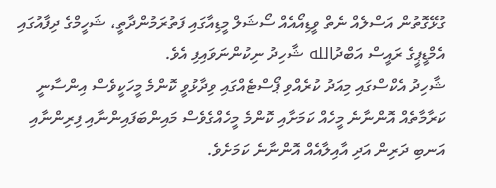ގުޅޭގޮތުން އަސްލެއް ނެތް ވީޑިއޯއެއް ސޯޝަލް މީޑިއާގައި ފަތުރަމުންދާތީ، ޝަހީމްގެ ދިފާއުގައި އެމްޑީޕީގެ ރައީސް އަބްދުالله ޝާހިދު ނިކުންނަވައިފި އެވެ.
ޝާހިދު އެކްސްގައި މިއަދު ކުރެއްވި ޕޯސްޓެއްގައި ވިދާޅުވީ ކޮންމެ މީހަކީވެސް އިންސާނީ ކަރާމާތެއް އޮންނާނެ މީހެއް ކަމަށާއި ކޮންމެ މީހެއްގެވެސް މައިންބަފައިންނާއި ފިރިންނާއި އަނބި ދަރިން އަދި އާއިލާއެއް އޮންނާނެ ކަމަށެވެ.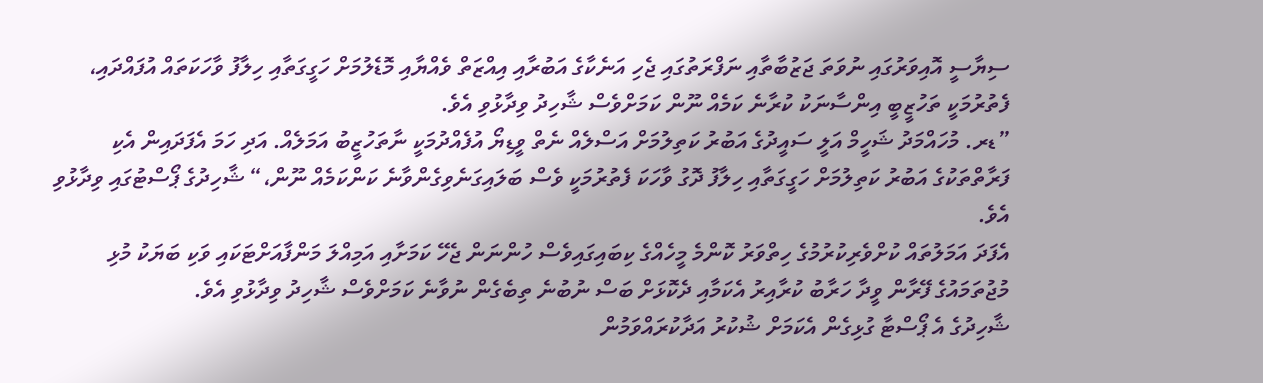ސިޔާސީ އޮއިވަރުގައި ނުވަތަ ޖަޒުބާތާއި ނަފްރަތުގައި ޖެހި އަނެކާގެ އަބުރާއި އިއްޒަތް ވެއްޔާއި މޮޑެލުމަށް ހަގީގަތާއި ހިލާފު ވާހަކަތައް އުފައްދައި، ފެތުރުމަކީ ތަހުޒީބީ އިންސާނަކު ކުރާނެ ކަމެއް ނޫން ކަމަށްވެސް ޝާހިދު ވިދާޅުވި އެވެ.
”ޑރ. މުހައްމަދު ޝަހީމް އަލީ ސައީދުގެ އަބުރު ކަތިލުމަށް އަސްލެއް ނެތް ވީޑިޔޯ އުފެއްދުމަކީ ނާތަހުޒީބު އަމަލެއް. އަދި ހަމަ އެފަދައިން އެކި ފަރާތްތަކުގެ އަބުރު ކަތިލުމަށް ހަގީގަތާއި ހިލާފު ދޮގު ވާހަކަ ފެތުރުމަކީ ވެސް ބަލައިގަނެވިގެންވާނެ ކަންކަމެއް ނޫން،“ ޝާހިދުގެ ޕޯސްޓުގައި ވިދާޅުވި އެވެ.
އެފަދަ އަމަލުތައް ކުށްވެރިކުރުމުގެ ހިތްވަރު ކޮންމެ މީހެއްގެ ކިބައިގައިވެސް ހުންނަން ޖެހޭ ކަމަށާއި އަމިއްލަ މަންފާއަށްޓަކައި ވަކި ބަޔަކު މުޅި މުޖުތަމައުގެ ފޭރާން ވީދާ ހަރާބު ކުރާއިރު އެކަމާއި ދެކޮޅަށް ބަސް ނުބުނެ ތިބެގެން ނުވާނެ ކަމަށްވެސް ޝާހިދު ވިދާޅުވި އެވެ.
ޝާހިދުގެ އެ ޕޯސްޓާ ގުޅިގެން އެކަމަށް ޝުކުރު އަދާކުރައްވަމުން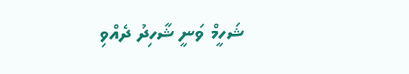ޝަހީމް ވަނީ ޝާހިދު ދެއްވި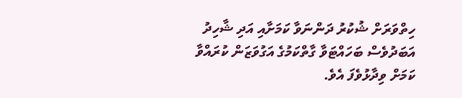ހިތްވަރަށް ޝުކުރު ދަންނަވާ ކަމަށާއި އަދި ޝާހިދު އަބަދުވެސް ބަހައްޓަވާ ގާތްކަމުގެ އަގުވަޒަން ކުރައްވާ ކަމަށް ވިދާޅުވެފަ އެވެ.